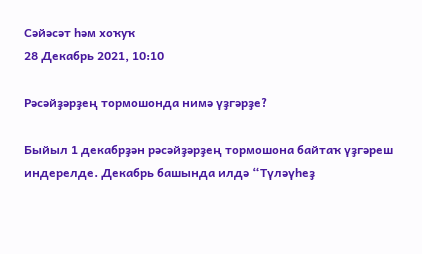Сәйәсәт һәм хоҡуҡ
28 Декабрь 2021, 10:10

Рәсәйҙәрҙең тормошонда нимә үҙгәрҙе?

Быйыл 1 декабрҙән рәсәйҙәрҙең тормошона байтаҡ үҙгәреш индерелде. Декабрь башында илдә “Түләүһеҙ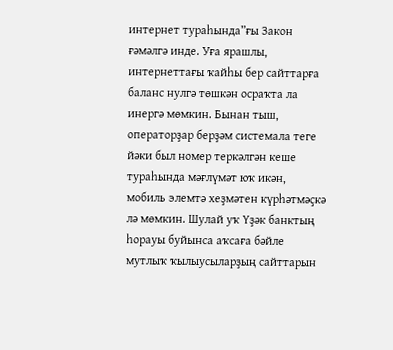интернет тураһында”ғы Закон ғәмәлгә инде. Уға ярашлы, интернеттағы ҡайһы бер сайттарға баланс нулгә төшкән осраҡта ла инергә мөмкин. Бынан тыш, операторҙар берҙәм системала теге йәки был номер теркәлгән кеше тураһында мәғлүмәт юҡ икән, мобиль элемтә хеҙмәтен күрһәтмәҫкә лә мөмкин. Шулай уҡ Үҙәк банктың һорауы буйынса аҡсаға бәйле мутлыҡ ҡылыусыларҙың сайттарын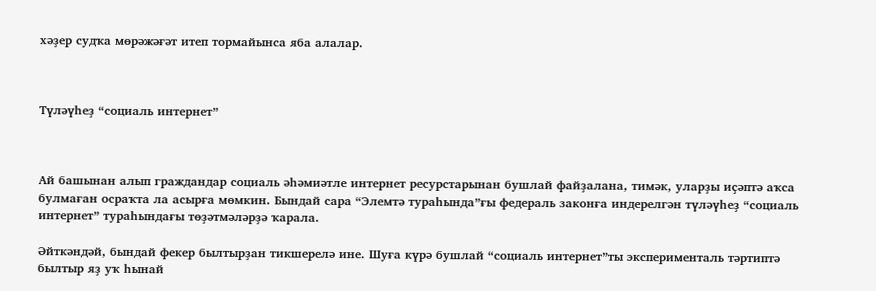хәҙер судҡа мөрәжәғәт итеп тормайынса яба алалар.



Түләүһеҙ “социаль интернет”



Ай башынан алып граждандар социаль әһәмиәтле интернет ресурстарынан бушлай файҙалана, тимәк, уларҙы иҫәптә аҡса булмаған осраҡта ла асырға мөмкин. Бындай сара “Элемтә тураһында”ғы федераль законға индерелгән түләүһеҙ “социаль интернет” тураһындағы төҙәтмәләрҙә ҡарала.

Әйткәндәй, бындай фекер былтырҙан тикшерелә ине. Шуға күрә бушлай “социаль интернет”ты эксперименталь тәртиптә былтыр яҙ уҡ һынай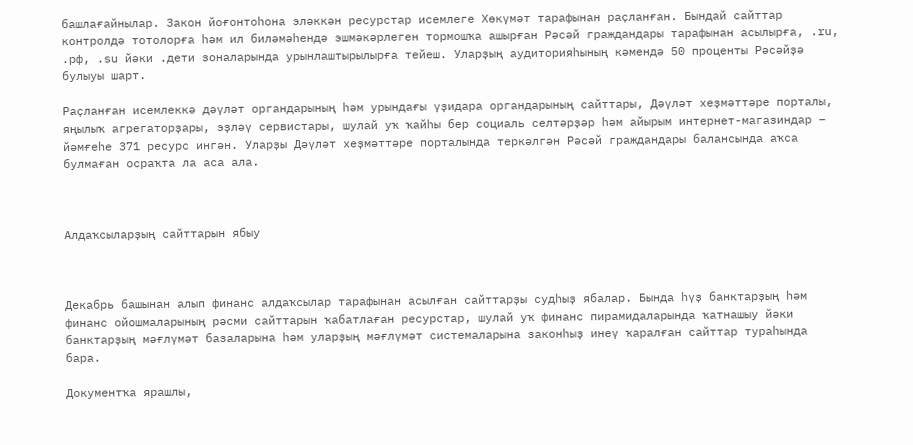башлағайнылар. Закон йоғонтоһона эләккән ресурстар исемлеге Хөкүмәт тарафынан раҫланған. Бындай сайттар контролдә тотолорға һәм ил биләмәһендә эшмәкәрлеген тормошҡа ашырған Рәсәй граждандары тарафынан асылырға, .ru, .рф, .su йәки .дети зоналарында урынлаштырылырға тейеш. Уларҙың аудиторияһының кәмендә 50 проценты Рәсәйҙә булыуы шарт.

Раҫланған исемлеккә дәүләт органдарының һәм урындағы үҙидара органдарының сайттары, Дәүләт хеҙмәттәре порталы, яңылыҡ агрегаторҙары, эҙләү сервистары, шулай уҡ ҡайһы бер социаль селтәрҙәр һәм айырым интернет-магазиндар – йәмғеһе 371 ресурс ингән. Уларҙы Дәүләт хеҙмәттәре порталында теркәлгән Рәсәй граждандары балансында аҡса булмаған осраҡта ла аса ала.



Алдаҡсыларҙың сайттарын ябыу



Декабрь башынан алып финанс алдаҡсылар тарафынан асылған сайттарҙы судһыҙ ябалар. Бында һүҙ банктарҙың һәм финанс ойошмаларының рәсми сайттарын ҡабатлаған ресурстар, шулай уҡ финанс пирамидаларында ҡатнашыу йәки банктарҙың мәғлүмәт базаларына һәм уларҙың мәғлүмәт системаларына законһыҙ инеү ҡаралған сайттар тураһында бара.

Документҡа ярашлы,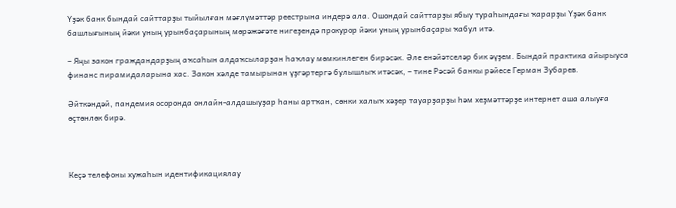Үҙәк банк бындай сайттарҙы тыйылған мәғлүмәттәр реестрына индерә ала. Ошондай сайттарҙы ябыу тураһындағы ҡарарҙы Үҙәк банк башлығының йәки уның урынбаҫарының мөрәжәғәте нигеҙендә прокурор йәки уның урынбаҫары ҡабул итә.

– Яңы закон граждандарҙың аҡсаһын алдаҡсыларҙан һаҡлау мөмкинлеген бирәсәк. Әле енәйәтселәр бик әүҙем. Бындай практика айырыуса финанс пирамидаларына хас. Закон хәлде тамырынан үҙгәртергә булышлыҡ итәсәк, – тине Рәсәй банкы рәйесе Герман Зубарев.

Әйткәндәй, пандемия осоронда онлайн-алдашыуҙар һаны артҡан, сөнки халыҡ хәҙер тауарҙарҙы һәм хеҙмәттәрҙе интернет аша алыуға өҫтөнлөк бирә.



Кеҫә телефоны хужаһын идентификациялау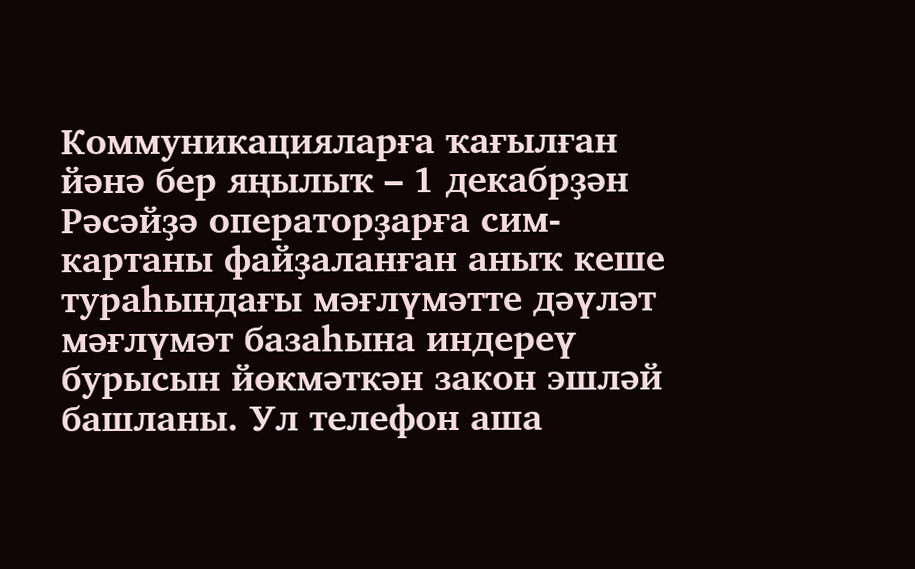Коммуникацияларға ҡағылған йәнә бер яңылыҡ – 1 декабрҙән Рәсәйҙә операторҙарға сим-картаны файҙаланған аныҡ кеше тураһындағы мәғлүмәтте дәүләт мәғлүмәт базаһына индереү бурысын йөкмәткән закон эшләй башланы. Ул телефон аша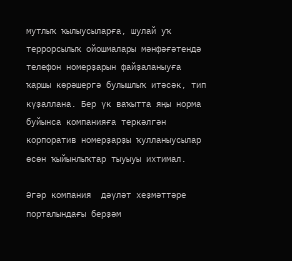мутлыҡ ҡылыусыларға, шулай уҡ террорсылыҡ ойошмалары мәнфәғәтендә телефон номерҙарын файҙаланыуға ҡаршы көрәшергә булышлыҡ итәсәк, тип күҙаллана. Бер үк ваҡытта яңы норма буйынса компанияға теркәлгән корпоратив номерҙарҙы ҡулланыусылар өсөн ҡыйынлыҡтар тыуыуы ихтимал.

Әгәр компания  дәүләт хеҙмәттәре порталындағы берҙәм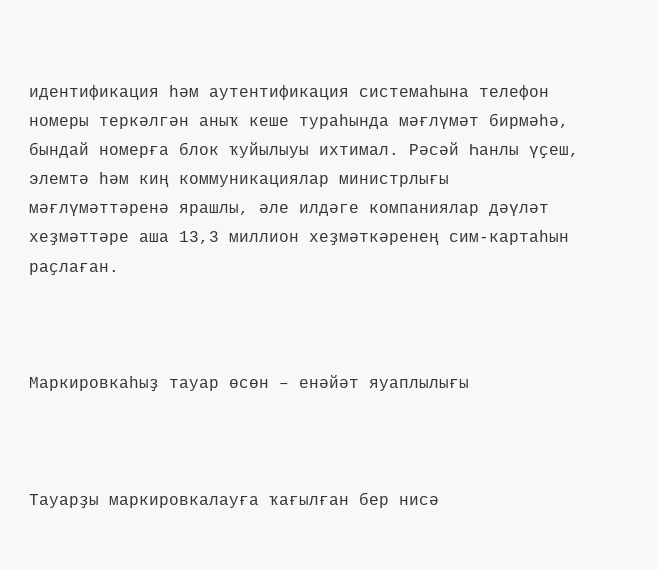идентификация һәм аутентификация системаһына телефон номеры теркәлгән аныҡ кеше тураһында мәғлүмәт бирмәһә, бындай номерға блок ҡуйылыуы ихтимал. Рәсәй Һанлы үҫеш, элемтә һәм киң коммуникациялар министрлығы мәғлүмәттәренә ярашлы, әле илдәге компаниялар дәүләт хеҙмәттәре аша 13,3 миллион хеҙмәткәренең сим-картаһын раҫлаған.



Маркировкаһыҙ тауар өсөн – енәйәт яуаплылығы



Тауарҙы маркировкалауға ҡағылған бер нисә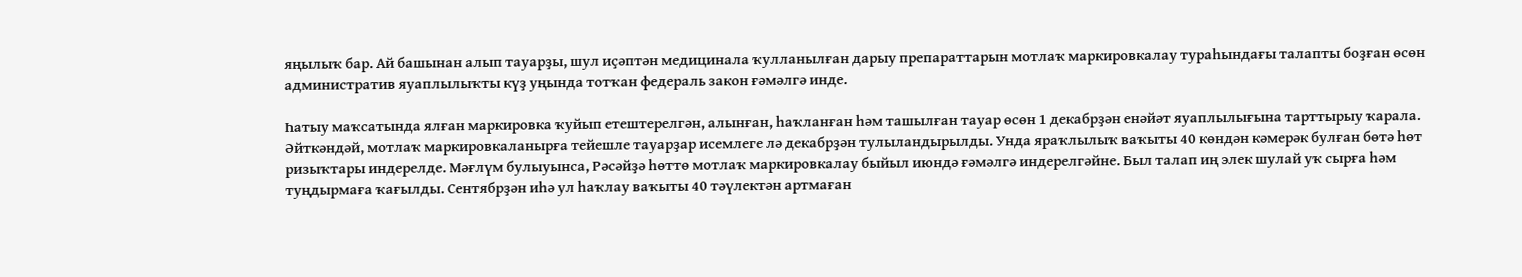яңылыҡ бар. Ай башынан алып тауарҙы, шул иҫәптән медицинала ҡулланылған дарыу препараттарын мотлаҡ маркировкалау тураһындағы талапты боҙған өсөн административ яуаплылыҡты күҙ уңында тотҡан федераль закон ғәмәлгә инде.

Һатыу маҡсатында ялған маркировка ҡуйып етештерелгән, алынған, һаҡланған һәм ташылған тауар өсөн 1 декабрҙән енәйәт яуаплылығына тарттырыу ҡарала. Әйткәндәй, мотлаҡ маркировкаланырға тейешле тауарҙар исемлеге лә декабрҙән тулыландырылды. Унда яраҡлылыҡ ваҡыты 40 көндән кәмерәк булған бөтә һөт ризыҡтары индерелде. Мәғлүм булыуынса, Рәсәйҙә һөттө мотлаҡ маркировкалау быйыл июндә ғәмәлгә индерелгәйне. Был талап иң элек шулай уҡ сырға һәм туңдырмаға ҡағылды. Сентябрҙән иһә ул һаҡлау ваҡыты 40 тәүлектән артмаған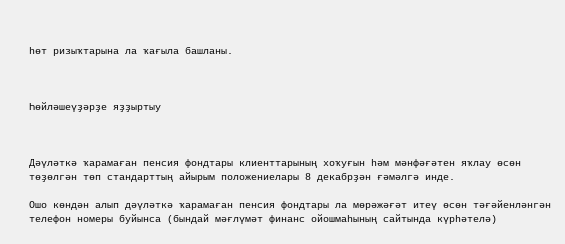һөт ризыҡтарына ла ҡағыла башланы.



Һөйләшеүҙәрҙе яҙҙыртыу



Дәүләткә ҡарамаған пенсия фондтары клиенттарының хоҡуғын һәм мәнфәғәтен яҡлау өсөн төҙөлгән төп стандарттың айырым положениелары 8 декабрҙән ғәмәлгә инде.

Ошо көндән алып дәүләткә ҡарамаған пенсия фондтары ла мөрәжәғәт итеү өсөн тәғәйенләнгән телефон номеры буйынса (бындай мәғлүмәт финанс ойошмаһының сайтында күрһәтелә)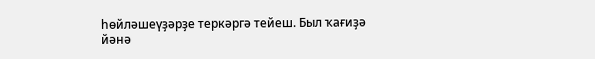һөйләшеүҙәрҙе теркәргә тейеш. Был ҡағиҙә йәнә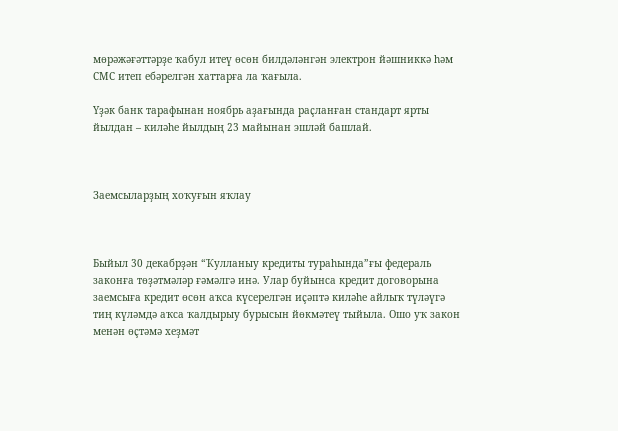мөрәжәғәттәрҙе ҡабул итеү өсөн билдәләнгән электрон йәшниккә һәм СМС итеп ебәрелгән хаттарға ла ҡағыла.

Үҙәк банк тарафынан ноябрь аҙағында раҫланған стандарт ярты йылдан – киләһе йылдың 23 майынан эшләй башлай.



Заемсыларҙың хоҡуғын яҡлау



Быйыл 30 декабрҙән “Ҡулланыу кредиты тураһында”ғы федераль законға төҙәтмәләр ғәмәлгә инә. Улар буйынса кредит договорына заемсыға кредит өсөн аҡса күсерелгән иҫәптә киләһе айлыҡ түләүгә тиң күләмдә аҡса ҡалдырыу бурысын йөкмәтеү тыйыла. Ошо уҡ закон менән өҫтәмә хеҙмәт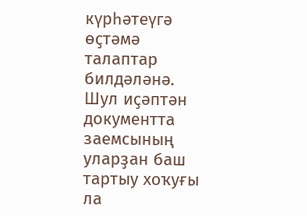күрһәтеүгә өҫтәмә талаптар билдәләнә. Шул иҫәптән документта заемсының уларҙан баш тартыу хоҡуғы ла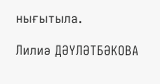нығытыла.

Лилиә ДӘҮЛӘТБӘКОВА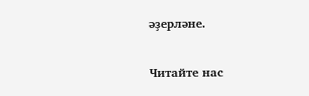әҙерләне.

Читайте нас